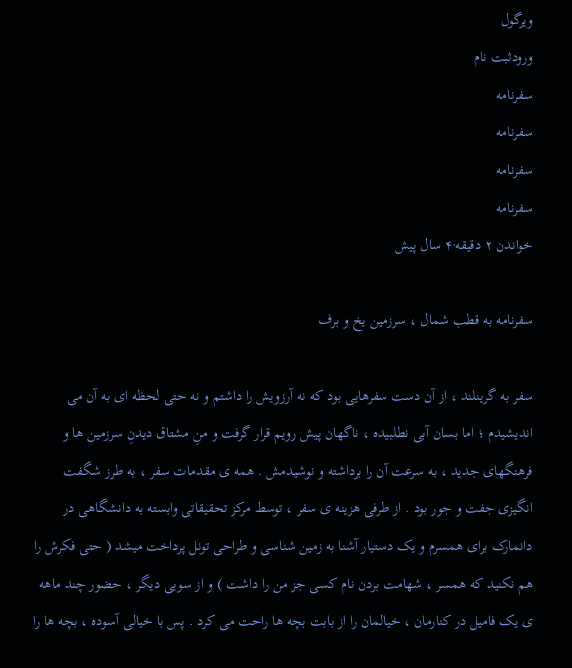ویرگول
ورودثبت نام
سفرنامه
سفرنامه
سفرنامه
سفرنامه
خواندن ۲ دقیقه·۴ سال پیش

سفرنامه به قطب شمال ، سرزمین یخ و برف

سفر به گرینلند ، از آن دست سفرهایی بود که نه آرزویش را داشتم و نه حتی لحظه ای به آن می اندیشیدم ؛ اما بسان آبی نطلبیده ، ناگهان پیش رویم قرار گرفت و منِ مشتاق دیدنِ سرزمین ها و فرهنگهای جدید ، به سرعت آن را برداشته و نوشیدمش . همه ی مقدمات سفر ، به طرز شگفت انگیزی جفت و جور بود . از طرفی هزینه ی سفر ، توسط مرکز تحقیقاتی وابسته به دانشگاهی در دانمارک برای همسرم و یک دستیار آشنا به زمین شناسی و طراحی تونل پرداخت میشد ( حتی فکرش را هم نکنید که همسر ، شهامت بردن نام کسی جز من را داشت ) و از سویی دیگر ، حضور چند ماهه ی یک فامیل در کنارمان ، خیالمان را از بابت بچه ها راحت می کرد . پس با خیالی آسوده ، بچه ها را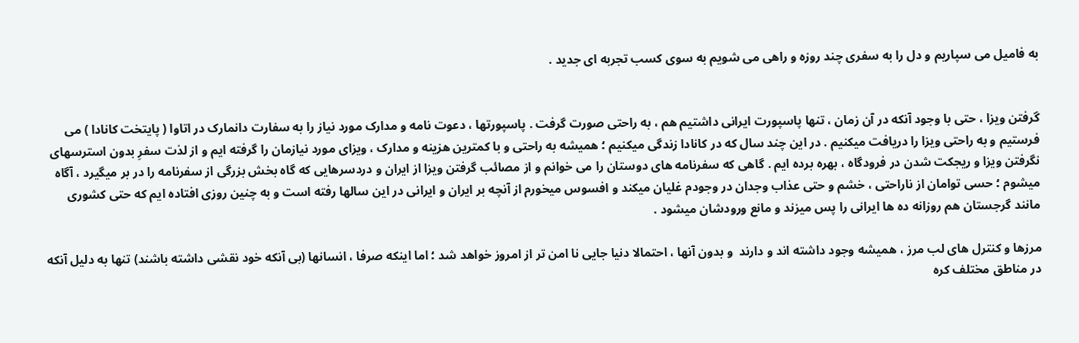به فامیل می سپاریم و دل را به سفری چند روزه و راهی می شویم به سوی کسب تجربه ای جدید .


گرفتن ویزا ، حتی با وجود آنکه در آن زمان ، تنها پاسپورت ایرانی داشتیم هم ، به راحتی صورت گرفت . پاسپورتها ، دعوت نامه و مدارک مورد نیاز را به سفارت دانمارک در اتاوا ( پایتخت کانادا ) می فرستیم و به راحتی ویزا را دریافت میکنیم . در این چند سال که در کانادا زندگی میکنیم ؛ همیشه به راحتی و با کمترین هزینه و مدارک ، ویزای مورد نیازمان را گرفته ایم و از لذت سفرِ بدون استرسهای نگرفتن ویزا و ریجکت شدن در فرودگاه ، بهره برده ایم . گاهی که سفرنامه های دوستان را می خوانم و از مصائب گرفتن ویزا از ایران و دردسرهایی که گاه بخش بزرگی از سفرنامه را در بر میگیرد ، آگاه میشوم ؛ حسی توامان از ناراحتی ، خشم و حتی عذاب وجدان در وجودم غلیان میکند و افسوس میخورم از آنچه بر ایران و ایرانی در این سالها رفته است و به چنین روزی افتاده ایم که حتی کشوری مانند گرجستان هم روزانه ده ها ایرانی را پس میزند و مانع ورودشان میشود .

مرزها و کنترل های لب مرز ، همیشه وجود داشته اند و دارند  و بدون آنها ، احتمالا دنیا جایی نا امن تر از امروز خواهد شد ؛ اما اینکه صرفا ، انسانها (بی آنکه خود نقشی داشته باشند) تنها به دلیل آنکه در مناطق مختلف کره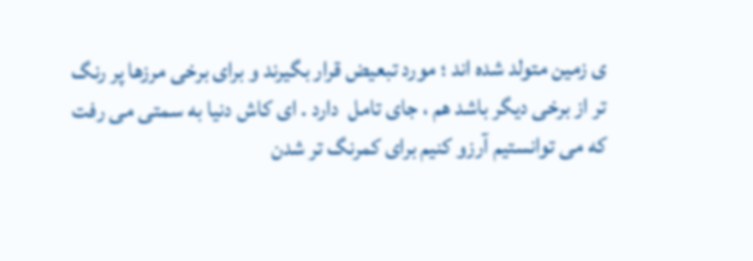ی زمین متولد شده اند ؛ مورد تبعیض قرار بگیرند و برای برخی مرزها پر رنگ تر از برخی دیگر باشد هم ، جای تامل  دارد . ای کاش دنیا به سمتی می رفت که می توانستیم آرزو کنیم برای کمرنگ تر شدن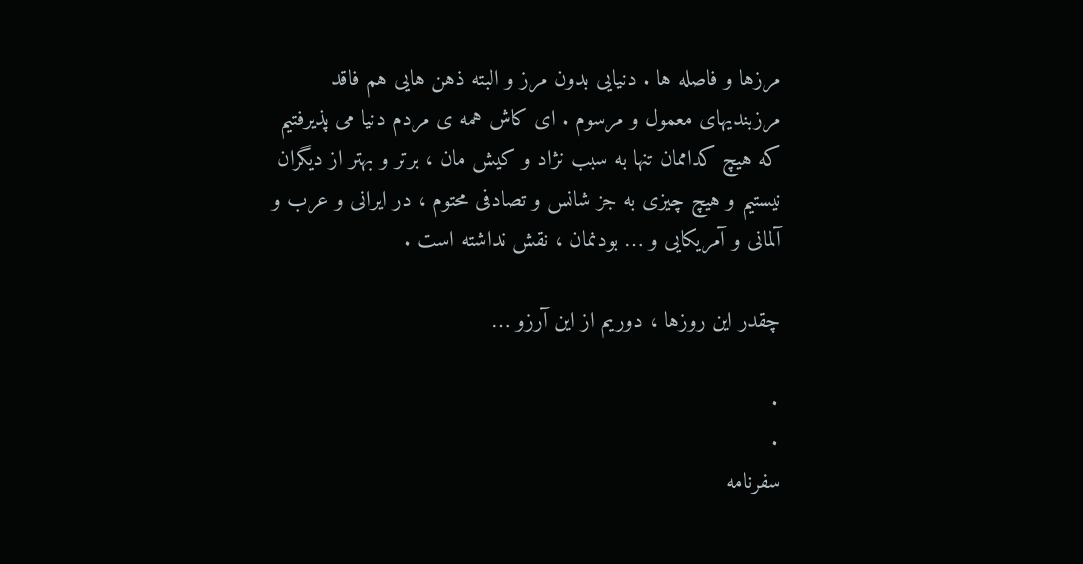مرزها و فاصله ها . دنیایی بدون مرز و البته ذهن هایی هم فاقد مرزبندیهای معمول و مرسوم . ای کاش همه ی مردم دنیا می پذیرفتیم که هیچ کداممان تنها به سبب نژاد و کیش مان ، برتر و بهتر از دیگران نیستیم و هیچ چیزی به جز شانس و تصادفی محتوم ، در ایرانی و عرب و آلمانی و آمریکایی و … بودنمان ، نقش نداشته است .

چقدر این روزها ، دوریم از این آرزو …

۰
۰
سفرنامه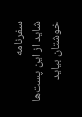سفرنامه
شاید از این پست‌ها خوشتان بیاید